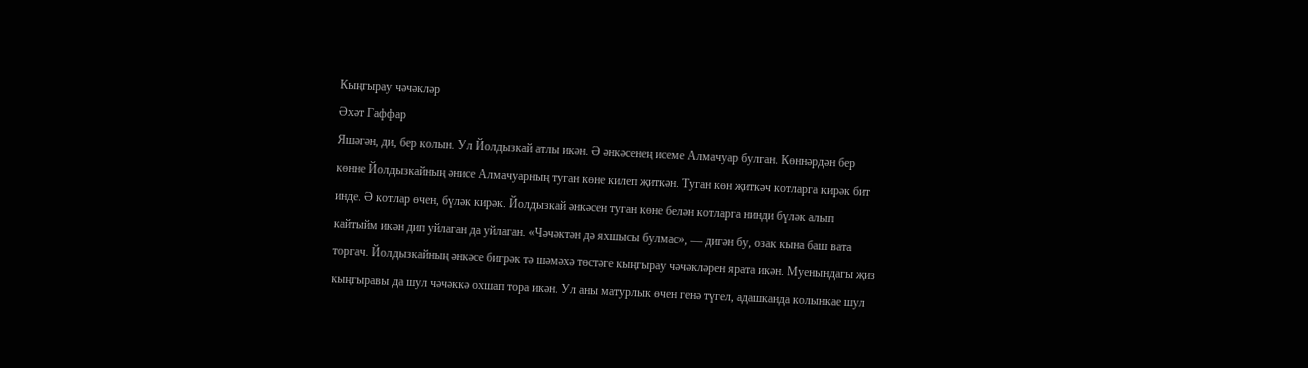Кыңгырау чәчәкләр
Әхәт Гаффар
Яшәгән, ди, бер колын. Ул Йолдызкай атлы икән. Ә әнкәсенең исеме Алмачуар булган. Көннәрдән бер көнне Йолдызкайның әнисе Алмачуарның туган көне килеп җиткән. Туган көн җиткәч котларга кирәк бит инде. Ә котлар өчен, бүләк кирәк. Йолдызкай әнкәсен туган көне белән котларга нинди бүләк алып кайтыйм икән дип уйлаган да уйлаган. «Чәчәктән дә яхшысы булмас», — дигән бу, озак кына баш вата торгач. Йолдызкайның әнкәсе бигрәк тә шәмәхә төстәге кыңгырау чәчәкләрен ярата икән. Муенындагы җиз кыңгыравы да шул чәчәккә охшап тора икән. Ул аны матурлык өчен генә түгел, адашканда колынкае шул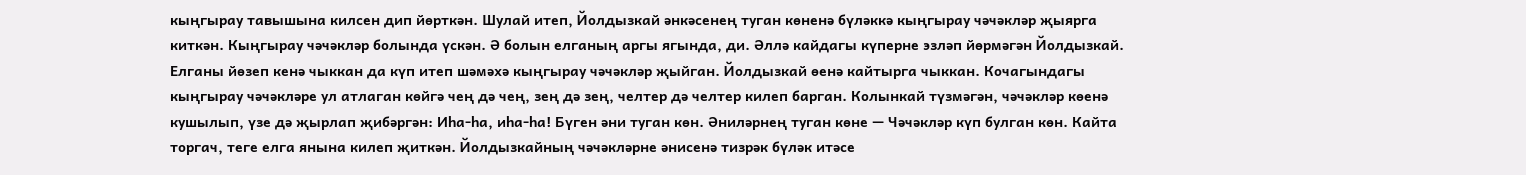кыңгырау тавышына килсен дип йөрткән. Шулай итеп, Йолдызкай әнкәсенең туган көненә бүләккә кыңгырау чәчәкләр җыярга киткән. Кыңгырау чәчәкләр болында үскән. Ә болын елганың аргы ягында, ди. Әллә кайдагы күперне эзләп йөрмәгән Йолдызкай. Елганы йөзеп кенә чыккан да күп итеп шәмәхә кыңгырау чәчәкләр җыйган. Йолдызкай өенә кайтырга чыккан. Кочагындагы кыңгырау чәчәкләре ул атлаган көйгә чең дә чең, зең дә зең, челтер дә челтер килеп барган. Колынкай түзмәгән, чәчәкләр көенә кушылып, үзе дә җырлап җибәргән: Иһа-һа, иһа-һа! Бүген әни туган көн. Әниләрнең туган көне — Чәчәкләр күп булган көн. Кайта торгач, теге елга янына килеп җиткән. Йолдызкайның чәчәкләрне әнисенә тизрәк бүләк итәсе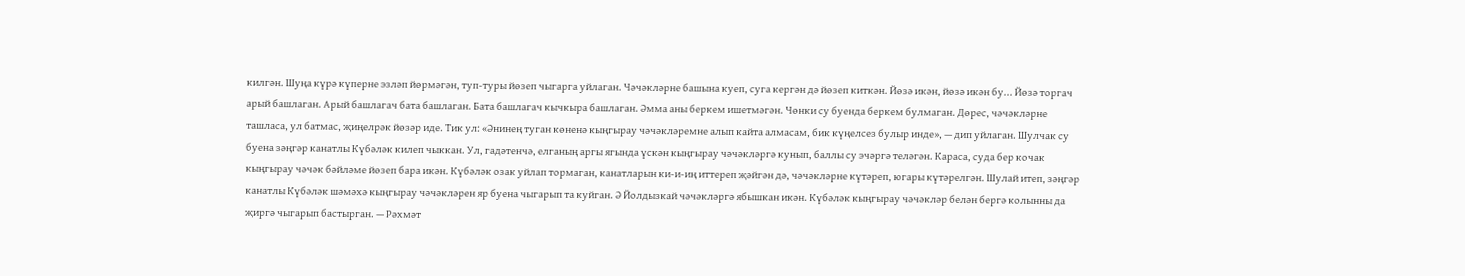килгән. Шуңа күрә күперне эзләп йөрмәгән, туп-туры йөзеп чыгарга уйлаган. Чәчәкләрне башына куеп, суга кергән дә йөзеп киткән. Йөзә икән, йөзә икән бу... Йөзә торгач арый башлаган. Арый башлагач бата башлаган. Бата башлагач кычкыра башлаган. Әмма аны беркем ишетмәгән. Чөнки су буенда беркем булмаган. Дөрес, чәчәкләрне ташласа, ул батмас, җиңелрәк йөзәр иде. Тик ул: «Әнинең туган көненә кыңгырау чәчәкләремне алып кайта алмасам, бик күңелсез булыр инде», — дип уйлаган. Шулчак су буена зәңгәр канатлы Күбәләк килеп чыккан. Ул, гадәтенчә, елганың аргы ягында үскән кыңгырау чәчәкләргә кунып, баллы су эчәргә теләгән. Караса, суда бер кочак кыңгырау чәчәк бәйләме йөзеп бара икән. Күбәләк озак уйлап тормаган, канатларын ки-и-иң иттереп җәйгән дә, чәчәкләрне күтәреп, югары күтәрелгән. Шулай итеп, зәңгәр канатлы Күбәләк шәмәхә кыңгырау чәчәкләрен яр буена чыгарып та куйган. Ә Йолдызкай чәчәкләргә ябышкан икән. Күбәләк кыңгырау чәчәкләр белән бергә колынны да җиргә чыгарып бастырган. — Рәхмәт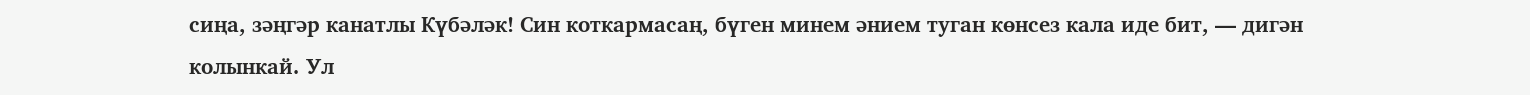сиңа, зәңгәр канатлы Күбәләк! Син коткармасаң, бүген минем әнием туган көнсез кала иде бит, — дигән колынкай. Ул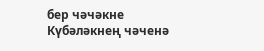бер чәчәкне Күбәләкнең чәченә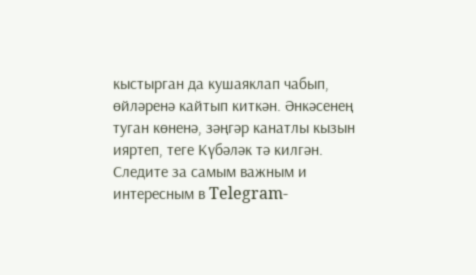кыстырган да кушаяклап чабып, өйләренә кайтып киткән. Әнкәсенең туган көненә, зәңгәр канатлы кызын ияртеп, теге Күбәләк тә килгән.
Следите за самым важным и интересным в Telegram-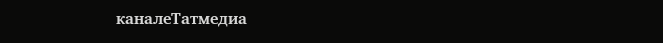каналеТатмедиа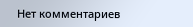Нет комментариев